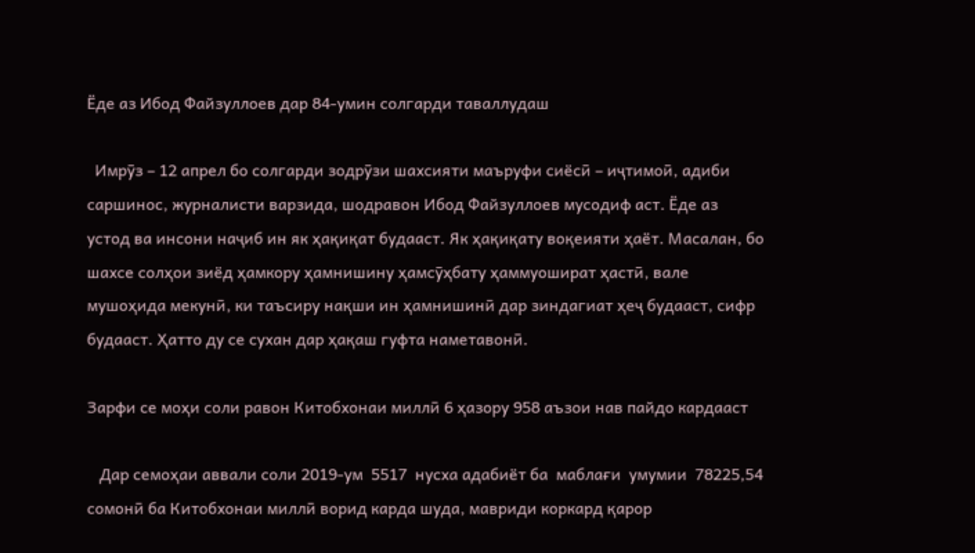Ёде аз Ибод Файзуллоев дар 84-умин солгарди таваллудаш

  Имрӯз – 12 апрел бо солгарди зодрӯзи шахсияти маъруфи сиёсӣ – иҷтимоӣ, адиби саршинос, журналисти варзида, шодравон Ибод Файзуллоев мусодиф аст. Ёде аз устод ва инсони наҷиб ин як ҳақиқат будааст. Як ҳақиқату воқеияти ҳаёт. Масалан, бо шахсе солҳои зиёд ҳамкору ҳамнишину ҳамсӯҳбату ҳаммуошират ҳастӣ, вале мушоҳида мекунӣ, ки таъсиру нақши ин ҳамнишинӣ дар зиндагиат ҳеҷ будааст, сифр будааст. Ҳатто ду се сухан дар ҳақаш гуфта наметавонӣ.

Зарфи се моҳи соли равон Китобхонаи миллӣ 6 ҳазору 958 аъзои нав пайдо кардааст

   Дар семоҳаи аввали соли 2019-ум  5517  нусха адабиёт ба  маблағи  умумии  78225,54  сомонӣ ба Китобхонаи миллӣ ворид карда шуда, мавриди коркард қарор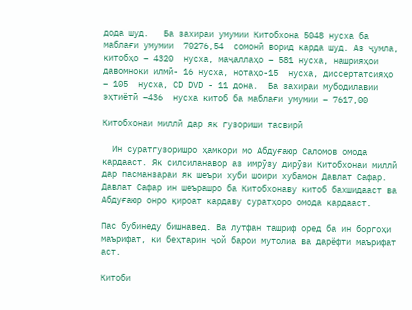дода шуд.   Ба захираи умумии Китобхона 5048 нусха ба маблағи умумии  70276,54  сомонӣ ворид карда шуд. Аз ҷумла,  китобҳо – 4320  нусха, маҷаллаҳо – 581 нусха, нашрияҳои давомноки илмӣ- 16 нусха, нотаҳо-15  нусха, диссертатсияҳо – 105  нусха, СD DVD - 11 дона.  Ба захираи мубодилавии эҳтиётӣ –436  нусха китоб ба маблағи умумии – 7617,00

Китобхонаи миллӣ дар як гузориши тасвирӣ

  Ин суратгузоришро ҳамкори мо Абдуғаюр Саломов омода кардааст. Як силсиланавор аз имрӯзу дирӯзи Китобхонаи миллӣ дар пасманзараи як шеъри хуби шоири хубамон Давлат Сафар. Давлат Сафар ин шеърашро ба Китобхонаву китоб бахшидааст ва Абдуғаюр онро қироат кардаву суратҳоро омода кардааст.

Пас бубинеду бишнавед. Ва лутфан ташриф оред ба ин боргоҳи маърифат, ки беҳтарин ҷой барои мутолиа ва дарёфти маърифат аст.

Китоби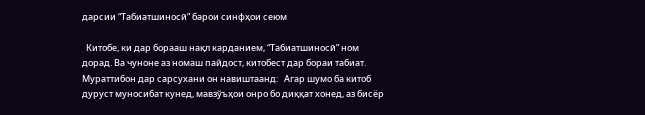дарсии “Табиатшиносӣ” барои синфҳои сеюм

  Китобе, ки дар борааш нақл карданием, “Табиатшиносӣ” ном дорад. Ва чуноне аз номаш пайдост, китобест дар бораи табиат. Мураттибон дар сарсухани он навиштаанд:   Агар шумо ба китоб дуруст муносибат кунед, мавзўъҳои онро бо диққат хонед, аз бисёр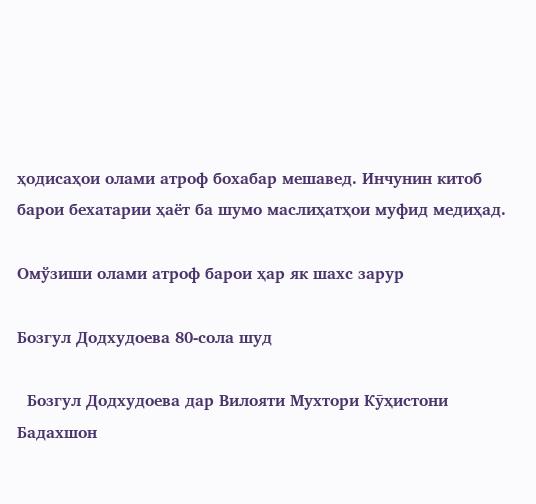ҳодисаҳои олами атроф бохабар мешавед. Инчунин китоб барои бехатарии ҳаёт ба шумо маслиҳатҳои муфид медиҳад.

Омўзиши олами атроф барои ҳар як шахс зарур

Бозгул Додхудоева 80-сола шуд

  Бозгул Додхудоева дар Вилояти Мухтори Кӯҳистони Бадахшон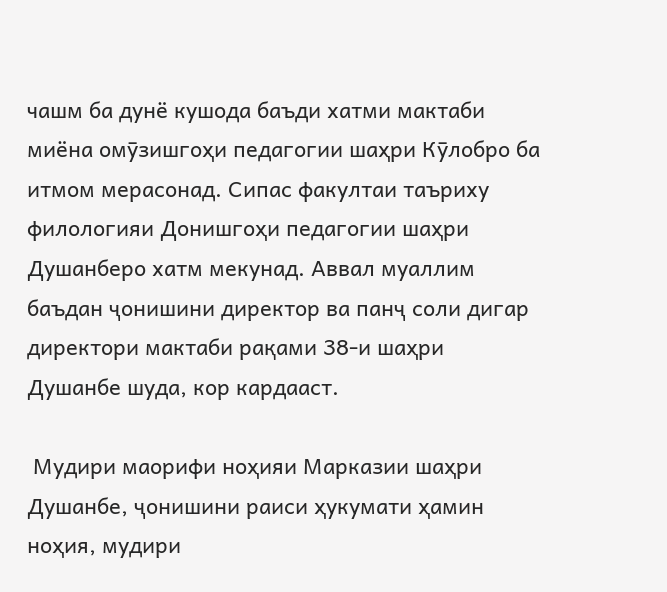чашм ба дунё кушода баъди хатми мактаби миёна омӯзишгоҳи педагогии шаҳри Кӯлобро ба итмом мерасонад. Сипас факултаи таъриху филологияи Донишгоҳи педагогии шаҳри Душанберо хатм мекунад. Аввал муаллим баъдан ҷонишини директор ва панҷ соли дигар директори мактаби рақами 38-и шаҳри Душанбе шуда, кор кардааст.

 Мудири маорифи ноҳияи Марказии шаҳри Душанбе, ҷонишини раиси ҳукумати ҳамин ноҳия, мудири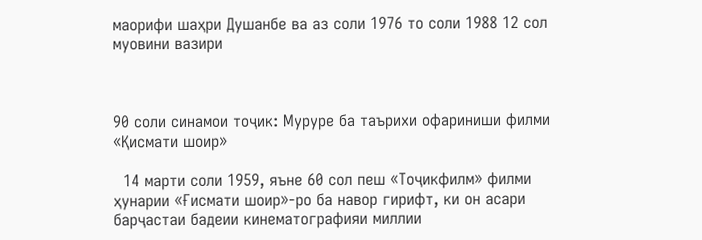маорифи шаҳри Душанбе ва аз соли 1976 то соли 1988 12 сол муовини вазири



90 соли синамои тоҷик: Муруре ба таърихи офариниши филми «Қисмати шоир»

  14 марти соли 1959, яъне 60 сол пеш «Тоҷикфилм» филми ҳунарии «Ғисмати шоир»-ро ба навор гирифт, ки он асари барҷастаи бадеии кинематографияи миллии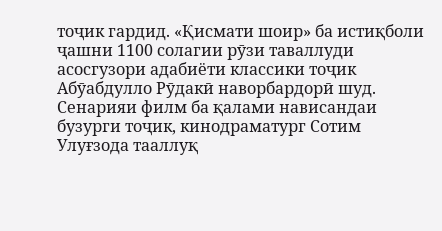тоҷик гардид. «Қисмати шоир» ба истиқболи ҷашни 1100 солагии рӯзи таваллуди асосгузори адабиёти классики тоҷик Абӯабдулло Рӯдакӣ наворбардорӣ шуд. Сенарияи филм ба қалами нависандаи бузурги тоҷик, кинодраматург Сотим Улуғзода тааллуқ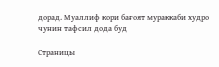дорад. Муаллиф кори бағоят мураккаби худро чунин тафсил дода буд

Страницы